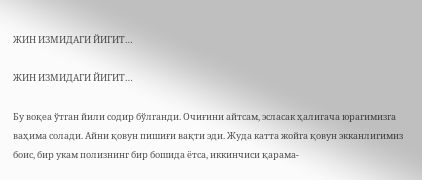ЖИН ИЗМИДАГИ ЙИГИТ…

ЖИН ИЗМИДАГИ ЙИГИТ…

Бу воқеа ўтган йили содир бўлганди. Очиғини айтсам, эсласак ҳалигача юрагимизга ваҳима солади. Айни қовун пишиғи вақти эди. Жуда катта жойга қовун экканлигимиз боис, бир укам полизнинг бир бошида ётса, иккинчиси қарама-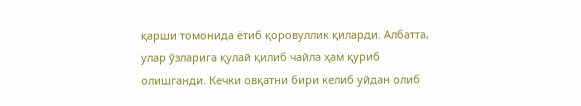қарши томонида ётиб қоровуллик қиларди. Албатта, улар ўзларига қулай қилиб чайла ҳам қуриб олишганди. Кечки овқатни бири келиб уйдан олиб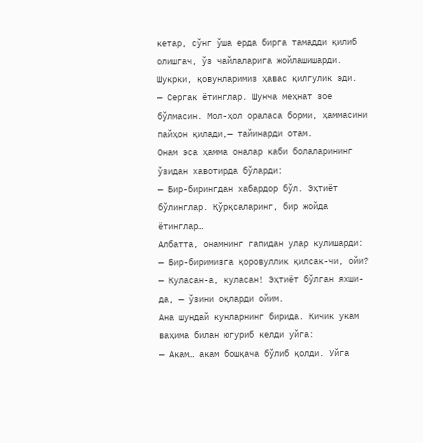кетар, сўнг ўша ерда бирга тамадди қилиб олишгач, ўз чайлаларига жойлашишарди. Шукрки, қовунларимиз ҳавас қилгулик эди.
— Сергак ётинглар. Шунча меҳнат зое бўлмасин. Мол-ҳол ораласа борми, ҳаммасини пайҳон қилади,— тайинарди отам.
Онам эса ҳамма оналар каби болаларининг ўзидан хавотирда бўларди:
— Бир-бирингдан хабардор бўл. Эҳтиёт бўлинглар. Қўрқсаларинг, бир жойда ётинглар…
Албатта, онамнинг гапидан улар кулишарди:
— Бир-биримизга қоровуллик қилсак-чи, ойи?
— Куласан-а, куласан! Эҳтиёт бўлган яхши-да, — ўзини оқларди ойим.
Ана шундай кунларнинг бирида. Кичик укам ваҳима билан югуриб келди уйга:
— Акам… акам бошқача бўлиб қолди. Уйга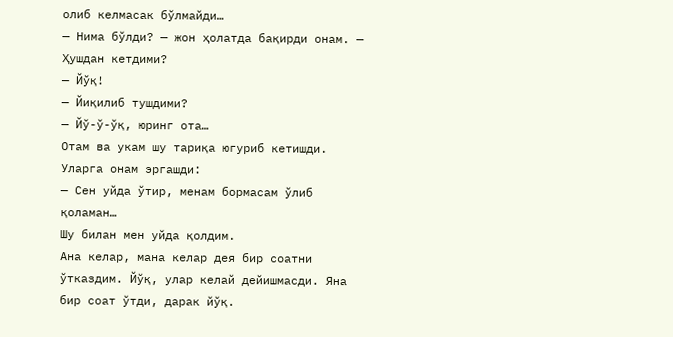олиб келмасак бўлмайди…
— Нима бўлди? — жон ҳолатда бақирди онам. — Ҳушдан кетдими?
— Йўқ!
— Йиқилиб тушдими?
— Йў-ў-ўқ, юринг ота…
Отам ва укам шу тариқа югуриб кетишди. Уларга онам эргашди:
— Сен уйда ўтир, менам бормасам ўлиб қоламан…
Шу билан мен уйда қолдим.
Ана келар, мана келар дея бир соатни ўтказдим. Йўқ, улар келай дейишмасди. Яна бир соат ўтди, дарак йўқ.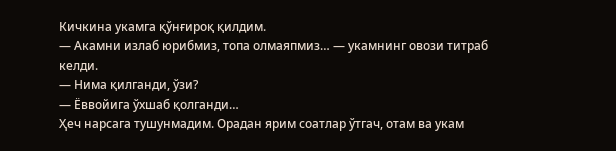Кичкина укамга қўнғироқ қилдим.
— Акамни излаб юрибмиз, топа олмаяпмиз… — укамнинг овози титраб келди.
— Нима қилганди, ўзи?
— Ёввойига ўхшаб қолганди…
Ҳеч нарсага тушунмадим. Орадан ярим соатлар ўтгач, отам ва укам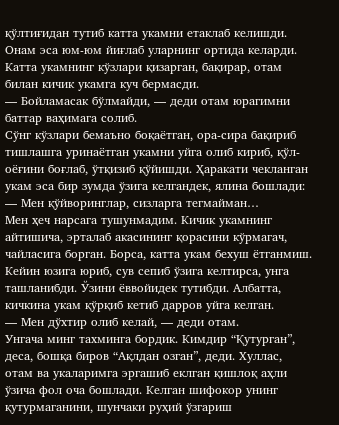қўлтиғидан тутиб катта укамни етаклаб келишди. Онам эса юм-юм йиғлаб уларнинг ортида келарди. Катта укамнинг кўзлари қизарган, бақирар, отам билан кичик укамга куч бермасди.
— Бойламасак бўлмайди, — деди отам юрагимни баттар ваҳимага солиб.
Сўнг кўзлари бемаъно боқаётган, ора-сира бақириб тишлашга уринаётган укамни уйга олиб кириб, қўл-оёғини боғлаб, ўтқизиб қўйишди. Ҳаракати чекланган укам эса бир зумда ўзига келгандек, ялина бошлади:
— Мен қўйворинглар, сизларга тегмайман…
Мен ҳеч нарсага тушунмадим. Кичик укамнинг айтишича, эрталаб акасининг қорасини кўрмагач, чайласига борган. Борса, катта укам бехуш ётганмиш. Кейин юзига юриб, сув сепиб ўзига келтирса, унга ташланибди. Ўзини ёввойидек тутибди. Албатта, кичкина укам қўрқиб кетиб дарров уйга келган.
— Мен дўхтир олиб келай, — деди отам.
Унгача минг тахминга бордик. Кимдир “Қутурган”, деса, бошқа биров “Ақлдан озган”, деди. Хуллас, отам ва укаларимга эргашиб еклган қишлоқ аҳли ўзича фол оча бошлади. Келган шифокор унинг қутурмаганини, шунчаки руҳий ўзгариш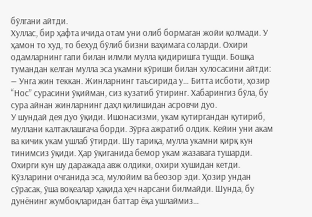бўлгани айтди.
Хуллас, бир ҳафта ичида отам уни олиб бормаган жойи қолмади. У ҳамон то худ, то бехуд бўлиб бизни ваҳимага соларди. Охири одамларнинг гапи билан илмли мулла қидиришга тушди. Бошқа тумандан келган мулла эса укамни кўриши билан хулосасини айтди:
— Унга жин теккан. Жинларнинг таъсирида у… Битта исботи, ҳозир “Нос” сурасини ўқийман, сиз кузатиб ўтиринг. Хабарингиз бўла, бу сура айнан жинларнинг даҳл қилишидан асровчи дуо.
У шундай дея дуо ўқиди. Ишонасизми, укам қутиргандан қутириб, муллани калтаклашгача борди. Зўрға ажратиб олдик. Кейин уни акам ва кичик укам ушлаб ўтирди. Шу тариқа, мулла укамни қирқ кун тинимсиз ўқиди. Ҳар ўқиганида бемор укам жазавага тушарди. Охирги кун шу даражада авж олдики, охири хушидан кетди. Кўзларини очганида эса, мулойим ва беозор эди. Ҳозир ундан сўрасак, ўша воқеалар ҳақида ҳеч нарсани билмайди. Шунда, бу дунёнинг жумбоқларидан баттар ёқа ушлаймиз…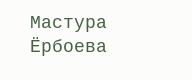Мастура Ёрбоева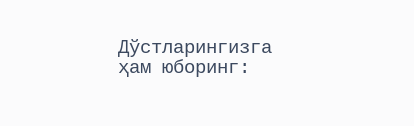Дўстларингизга ҳам юборинг: